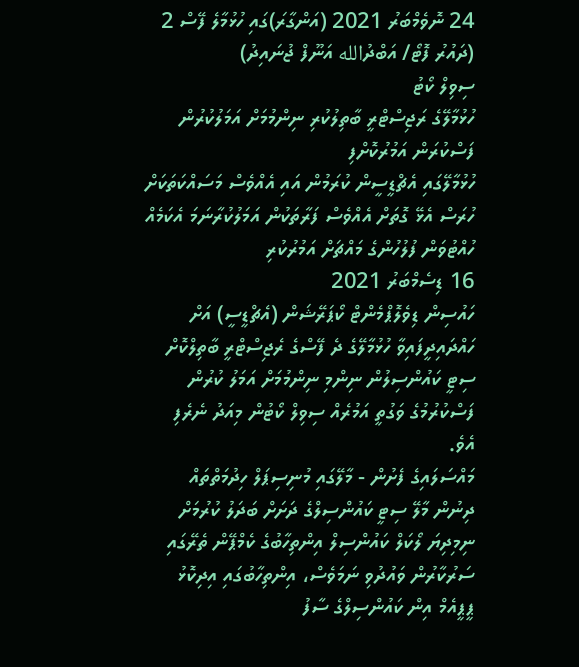24 ނޮވެމްބަރު 2021 (އަންގާރަ)ގައި ހުޅުމާލެ ފޭސް 2 (ދައުރު ފޮޓޯ/ އަބްދުالله އަނޫފް ޖުނައިދު)
ސިވިލް ކޯޓު
ހުޅުމާލޭގެ ރަޖިސްޓްރީ ބާތިލުކުރި ނިންމުމަށް އަމަލުކުރުން ފަސްކުރަން އަމުރުކޮށްފި
ހުޅުމާލޭގައި އެޗްޑީސީން ކުރަމުން އައި އެއްވެސް މަސައްކަތަކަށް ހުރަސް އެޅޭ ގޮތަށް އެއްވެސް ފަރާތަކުން އަމަލުކުރާނަމަ އެކަމެއް ހުއްޓުވަން ފުލުހުންގެ މައްޗަށް އަމުރުކުރި
16 ޑިސެމްބަރު 2021
ހައުސިން ޑިވެލޮޕްމެންޓް ކޯޕަރޭޝަން (އެޗްޑީސީ) އަށް ހައްދައިދީފައިވާ ހުޅުމާލޭގެ ދެ ފޭސްގެ ރެޖިސްޓްރީ ބާތިލްކޮށް ސިޓީ ކައުންސިލުން ނިންމި ނިންމުމަށް އަމަލު ކުރުން ފަސްކުރުމުގެ ވަގުތީ އަމުރެއް ސިވިލް ކޯޓުން މިއަދު ނެރެފި އެވެ.
މައްސަލައިގެ ފެށުން - މާލޭގައި މުނިސިޕަލް ހިދުމަތްތައް ދިނުން މާލޭ ސިޓީ ކައުންސިލްގެ ދަށަށް ބަދަލު ކުރުމަށް ނިމިދިޔަ ލޯކަލް ކައުންސިލް އިންތިހާބުގެ ކެމްޕޭން ތެރޭގައި ސަރުކާރުން ވައުދުވި ނަމަވެސް، އިންތިހާބުގައި އިދިކޮޅު ޕީޕީއެމް އިން ކައުންސިލްގެ ސާފު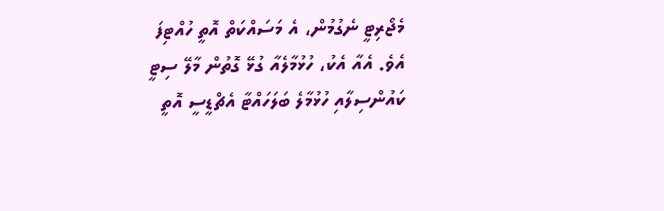މެޖޯރިޓީ ނެގުމުން، އެ މަސައްކަތް އޮތީ ހުއްޓިފަ އެވެ. އެއާ އެކު، ހުޅުމާލެއާ ގުޅޭ ގޮތުން މާލޭ ސިޓީ ކައުންސިލާއި ހުޅުމާލެ ބަލަހައްޓާ އެޗްޑީސީ އޮތީ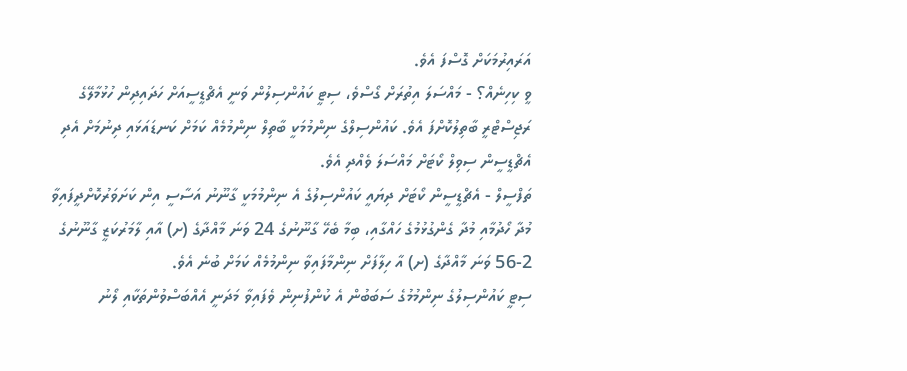އަރައިރުމަކަށް ގޮސްފަ އެވެ.
ވީ ކިހިނެއް؟ - މައްސަލަ އިތުރަށް ގޯސްވެ، ސިޓީ ކައުންސިލުން ވަނީ އެޗްޑީސީއަށް ހަދައިދިން ހުޅުމާލޭގެ ރަޖިސްޓްރީ ބާތިލުކޮށްފަ އެވެ. ކައުންސިލްގެ ނިންމުމަކީ ބާތިލް ނިންމުމެއް ކަމަށް ކަނޑައަޅައި ދިނުމަށް އެދި އެޗްޑީސީން ސިވިލް ކޯޓަށް މައްސަލަ ވެއްދި އެވެ.
ތަފްސީލް - އެޗްޑީސީން ކޯޓަށް ދިޔައީ ކައުންސިލުގެ އެ ނިންމުމަކީ ގާނޫނު އަސާސީ އިން ކަށަވަރުކޮށްދީފައިވާ މުދާ ހޯދުމާއި މުދާ ގެންގުޅުމުގެ ހައްގާއި، ބިމާ ބެހޭ ގާނޫނުގެ 24 ވަނަ މާއްދާގެ (ށ) އާއި ލާމަރުކަޒީ ގާނޫނުގެ 2-56 ވަނަ މާއްދާގެ (ށ) އާ ހިލާފަށް ނިންމާފައިވާ ނިންމުމެއް ކަމަށް ބުނެ އެވެ.
ސިޓީ ކައުންސިލުގެ ނިންމުމުގެ ސަބަބުން އެ ކުންފުނިން ވެފައިވާ މަދަނީ އެއްބަސްވުންތަކާއި ލޯނު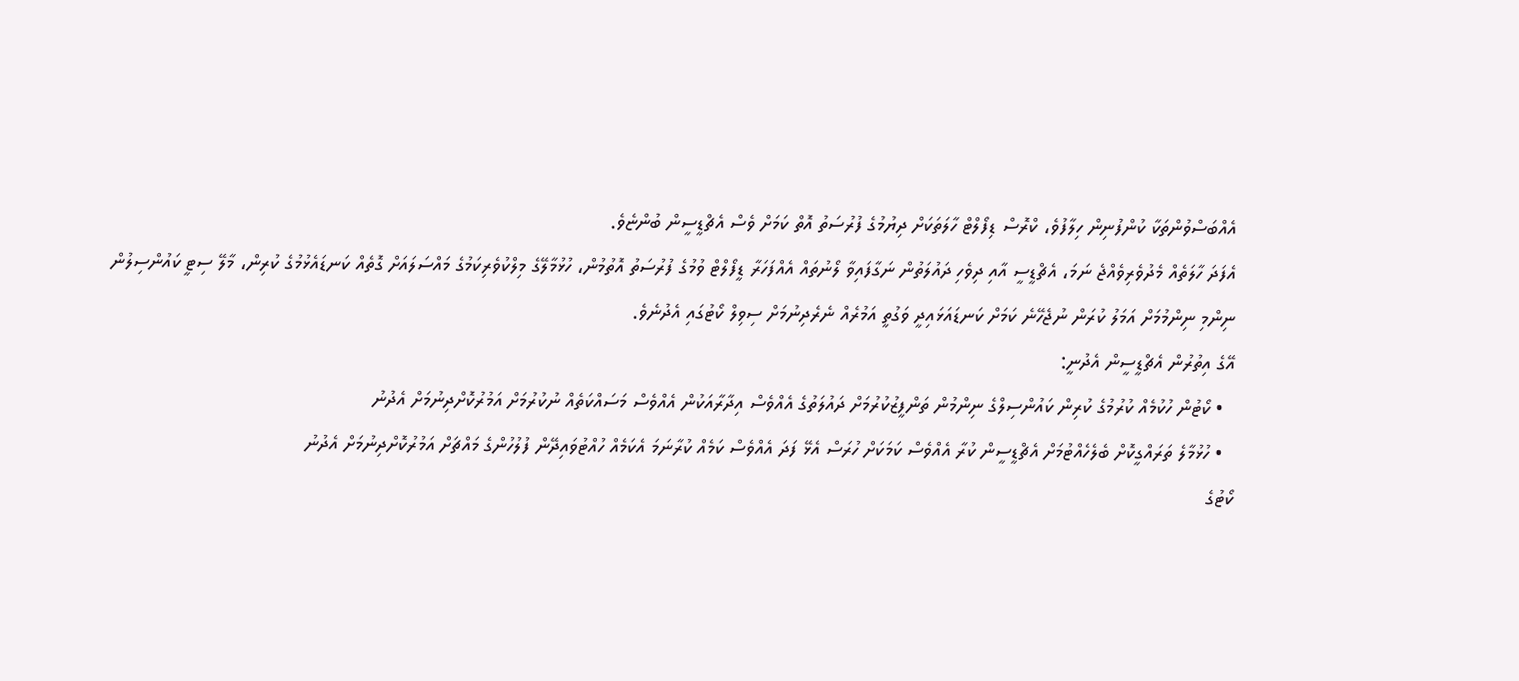އެއްބަސްވުންތަކާ ކުންފުނިން ހިލާފުވެ، ކްރޮސް ޑިފޯލްޓް ހާލަތަކަށް ދިޔުމުގެ ފުރުސަތު އޮތް ކަމަށް ވެސް އެޗްޑީސީން ބުންޏެވެ.
އެފަދަ ހާލަތެއް މެދުވެރިވެއްޖެ ނަމަ، އެޗްޑީސީ އާއި ދިވެހި ދައުލަތުން ނަގާފައިވާ ލޯނުތައް އެއްފަހަރާ ޑީފޯލްޓް ވުމުގެ ފުރުސަތު އޮތުމުން، ހުޅުމާލޭގެ މިލްކުވެރިކަމުގެ މައްސަލައަށް ގޮތެއް ކަނޑައެޅުމުގެ ކުރިން، މާލޭ ސިޓީ ކައުންސިލުން ނިންމި ނިންމުމަށް އަމަލު ކުރަން ނުޖެހޭނެ ކަމަށް ކަނޑައަޅައިދީ ވަގުތީ އަމުރެއް ނެރެދިނުމަށް ސިވިލް ކޯޓުގައި އެދުނެވެ.
އޭގެ އިތުރުން އެޗްޑީސީން އެދުނީ:
  • ކޯޓުން ހުކުމެއް ކުރުމުގެ ކުރިން ކައުންސިލްގެ ނިންމުން ތަންފީޒުކުރުމަށް ދައުލަތުގެ އެއްވެސް އިދާރާއަކުން އެއްވެސް މަސައްކަތެއް ނުކުރުމަށް އަމުރުކޮށްދިނުމަށް އެދުނު
  • ހުޅުމާލެ ތަރައްގީކޮށް ބެލެހެއްޓުމަށް އެޗްޑީސީން ކުރާ އެއްވެސް ކަމަކަށް ހުރަސް އެޅޭ ފަދަ އެއްވެސް ކަމެއް ކުރާނަމަ އެކަމެއް ހުއްޓުވައިދޭން ފުލުހުންގެ މައްޗަށް އަމުރުކޮށްދިނުމަށް އެދުނު
ކޯޓުގެ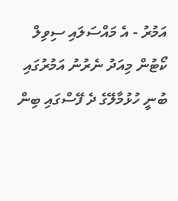އަމުރު - އެ މައްސަލައި ސިވިލް ކޯޓުން މިއަދު ނެރުނު އަމުރުގައި ބުނީ ހުޅުމާލޭގެ ދެ ފޭސްގައި ބިން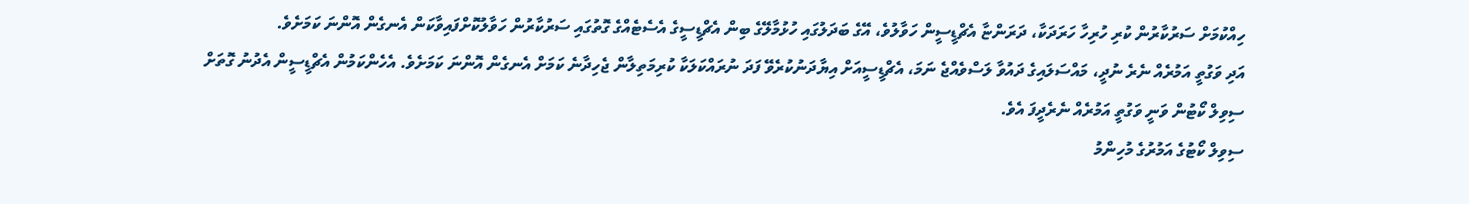ހިއްކުމަށް ސަރުކާރުން ކުރި ހުރިހާ ހަރަދަކާ، ދަރަންޏާ އެޗްޑީސީން ހަވާލުވެ، އޭގެ ބަދަލުގައި ހުޅުމާލޭގެ ބިން އެޗްޑީސީގެ އެސެޓެއްގެ ގޮތުގައި ސަރުކާރުން ހަވާލުކޮށްފައިވާކަން އެނގެން އޮންނަ ކަމަށެވެ.
އަދި ވަގުތީ އަމުރެއް ނެރެ ނުދީ، މައްސަލައިގެ ދައުވާ ލަސްވެއްޖެ ނަމަ، އެޗްޑީސީއަށް އިޔާދަނުކުރެވޭ ފަދަ ނުރައްކަލަކާ ކުރިމަތިލާން ޖެހިދާނެ ކަމަށް އެނގެން އޮންނަ ކަމަށެވެ. އެހެންކަމުން އެޗްޑީސީން އެދުނު ގޮތަށް ސިވިލް ކޯޓުން ވަނީ ވަގުތީ އަމުރެއް ނެރެދީފަ އެވެ.
ސިވިލް ކޯޓުގެ އަމުރުގެ މުހިންމު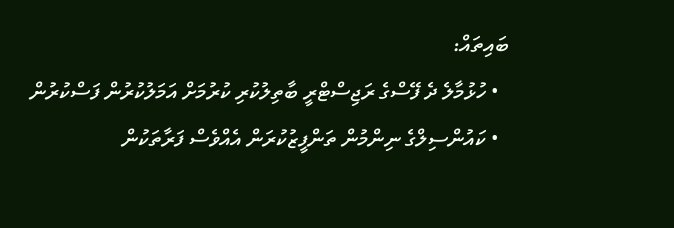ބައިތައް:
  • ހުޅުމާލެ ދެ ފޭސްގެ ރަޖިސްޓްރީ ބާތިލުކުރި ކުރުމަށް އަމަލުކުރުން ފަސްކުރުން
  • ކައުންސިލްގެ ނިންމުން ތަންފީޒުކުރަން އެއްވެސް ފަރާތަކުން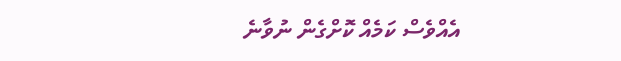އެއްވެސް ކަމެއް ކޮށްގެން ނުވާނެ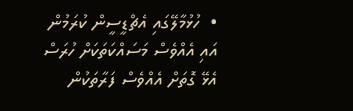•  ހުޅުމާލޭގައި އެޗްޑީސީން ކުރަމުން އައި އެއްވެސް މަސައްކަތަކަށް ހުރަސް އެޅޭ ގޮތަށް އެއްވެސް ފަރާތަކުން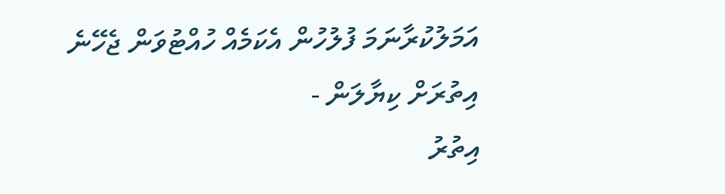އަމަލުކުރާނަމަ ފުލުހުން އެކަމެއް ހުއްޓުވަން ޖެހޭނެ
އިތުރަށް ކިޔާލަން -
އިތުރު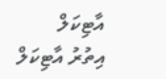އާޓިކަލް
އިތުރު އާޓިކަލް